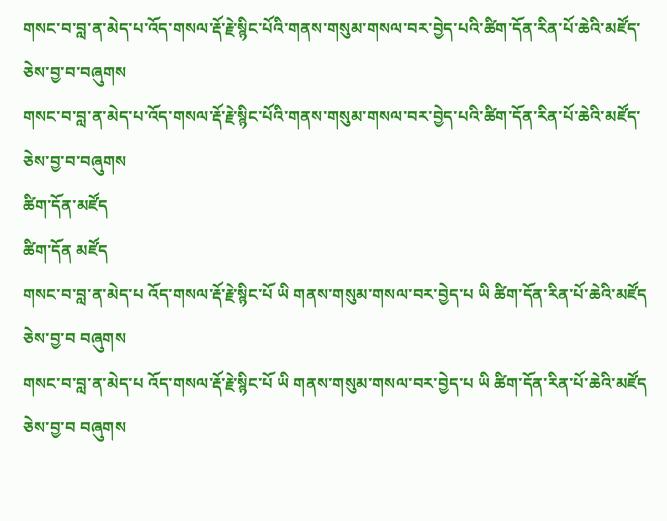གསང་བ་བླ་ན་མེད་པ་འོད་གསལ་རྡོ་རྗེ་སྙིང་པོའི་གནས་གསུམ་གསལ་བར་བྱེད་པའི་ཚིག་དོན་རིན་པོ་ཆེའི་མཛོད་ཅེས་བྱ་བ་བཞུགས
གསང་བ་བླ་ན་མེད་པ་འོད་གསལ་རྡོ་རྗེ་སྙིང་པོའི་གནས་གསུམ་གསལ་བར་བྱེད་པའི་ཚིག་དོན་རིན་པོ་ཆེའི་མཛོད་ཅེས་བྱ་བ་བཞུགས
ཚིག་དོན་མཛོད
ཚིག་དོན མཛོད
གསང་བ་བླ་ན་མེད་པ འོད་གསལ་རྡོ་རྗེ་སྙིང་པོ ཡི གནས་གསུམ་གསལ་བར་བྱེད་པ ཡི ཚིག་དོན་རིན་པོ་ཆེའི་མཛོད ཅེས་བྱ་བ བཞུགས
གསང་བ་བླ་ན་མེད་པ འོད་གསལ་རྡོ་རྗེ་སྙིང་པོ ཡི གནས་གསུམ་གསལ་བར་བྱེད་པ ཡི ཚིག་དོན་རིན་པོ་ཆེའི་མཛོད ཅེས་བྱ་བ བཞུགས